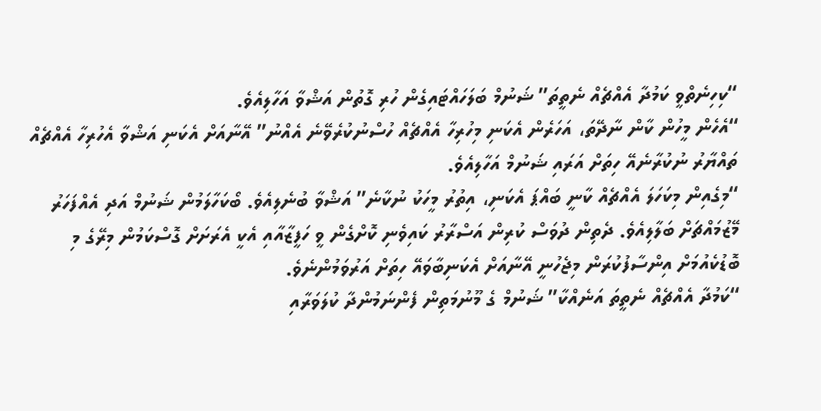“ކިހިނެތްވީ ކަމުދާ އެއްޗެއް ނެތީތަ” ޝަނުމް ބަލަހައްޓައިގެން ހުރި ގޮތުން އަޝްވާ އަހާލިއެވެ.
“އެހެން މީހުން ކާން ނާދޭތަ، އަހަރެން އެކަނި މިހުރިހާ އެއްޗެއް ހުސްނުކުރެވޭނެ އެއްނު” އޭނާއަށް އެކަނި އަޝްވާ އެހުރިހާ އެއްޗެއް ތައްޔާރު ނުކުރާނެއޭ ހިތަށް އަރައި ޝަނުމް އަހާލިއެވެ.
“މިގެއިން މިކަހަލަ އެއްޗެއް ކާނީ ބައްޕަ އެކަނި، އިތުރު މީހަކު ނުކާނެ” އަޝްވާ ބުނެލިއެވެ. ބޯކަހާލަމުން ޝަނުމް އަދި އެއްފަހަރު މޭޒުމައްޗަށް ބަލާލިއެވެ. ދެތިން ދުވަސް ކުރިން އަސްރާރު ކައިވެނި ކޮށްގެން ވީ ހަފީޒާއާއި އެކީ އެރަށަށް ގޮސްކަމުން މިރޭގެ މި ބޮޑުކެއުމަށް އިންސާފުކުރަން މިޖެހުނީ އޭނާއަށް އެކަނިބާވައޭ ހިތަށް އަރުވަމުންނެވެ.
“ކަމުދާ އެއްޗެއް ނެތީތަ އަނެއްކާ” ޝަނުމް ގެ މޫނުމަތިން ފެންނަމުންދާ ކުލަވަރާއި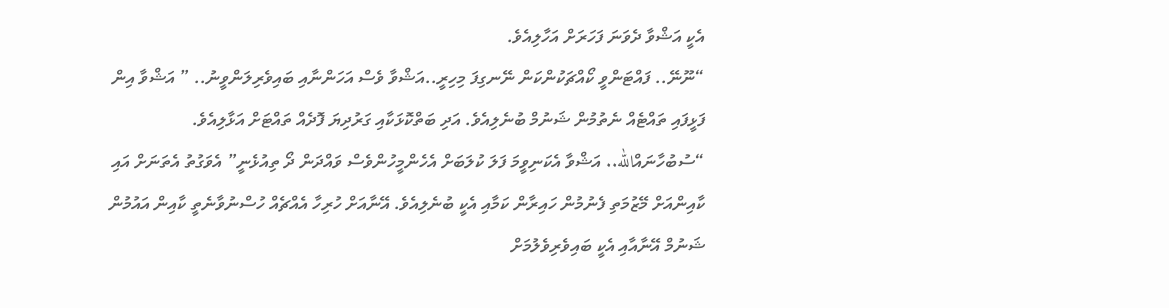އެކީ އަޝްވާ ދެވަނަ ފަހަރަށް އަހާލިއެވެ.
“ނޫނޭ.. ފައްޓަންވީ ކޯއްޗަކުންކަން ނޭނގިފަ މިހިރީ..އަޝްވާ ވެސް އަހަންނާއި ބައިވެރިލަންވީނު.. ” އަޝްވާ އިން ފަޅީފައި ތައްޓެއް ނެތުމުން ޝަނުމް ބުނެލިއެވެ. އަދި ބަތްކޮޅަކާއި ގަރުދިޔަ ފޮދެއް ތައްޓަށް އަޅާލިއެވެ.
“ސުބުހާނައްالله.. އަޝްވާ އެކަނިވީމަ ފަލަ ކުލަބަށް އެހެންމީހުންވެސް ވައްދަން ދޯ ތިއުޅެނީ” އެވަގުތު އެތަނަށް އައި ކާއިންއަށް މޭޒުމަތި ފެނުމުން ހައިރާން ކަމާއި އެކީ ބުނެލިއެވެ. އޭނާއަށް ހުރިހާ އެއްޗެއް ހުސްނުވާނެތީ ކާއިން އައުމުން ޝަނުމް އޭނާއާއި އެކީ ބައިވެރިވެލުމަށް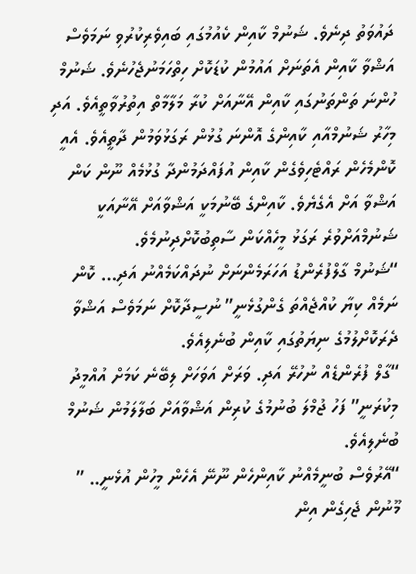ދައުވަތު ދިނެވެ. ޝަނުމް ކާއިން ކެއުމުގައި ބައިވެރިކުރުވި ނަމަވެސް އަޝްވާ ކާއިން އެތަނަށް އައުމުން ކުޑަކޮށް ހިތްހަމަނުޖެހުނެވެ. ޝަނުމް ހުންނަ ތަންތަނުގައި ކާއިން އޭނާއަށް ކުރާ މަލާމާތް އިތުރުވާތީއެވެ. އަދި މިހާރު ޝަނުމްއާއި ކާއިންގެ އޮންނަ ގުޅުން ރަގަޅުވަމުން ދާތީއެވެ. އެއީ ކޮންމެހެން ރައްޓެހިވެގެން ކާއިން އުފައްދަމުންދާ ގުޅުމެއް ނޫން ކަން އަޝްވާ އަށް އެގެޔެވެ. ކާއިންގެ ބޭނުމަކީ އަޝްވާއަށް އޭނާއަކީ ޝަނުމްއަށްވުރެ ރަގަޅު މީހެއްކަން ސާތިބުކޮށްދިނުމެވެ.
“ޝަނުމް ގާލްފުރެންޑު އަހަރަމެންނަށް ނުދައްކަމެއްނު އަދި… ކޮން ނަމެއް ކިޔާ ކުއްޖެއްތަ ގެންގުޅެނީ” ނުސީދާކޮށް ނަމަވެސް އަޝްވާ ދެރަކޮށްލުމުގެ ނިޔަތުގައި ކާއިން ބުނެލިއެވެ.
“ގާލް ފުރެންޑެއް ނުހުރޭ އަދި. ވަރަށް އަވަހަށް ލިބޭނެ ކަމަށް އުއްމީދު މިކުރަނީ” ފަހު ޖުމްލަ ބުނުމުގެ ކުރިން އަޝްވާއަށް ބަލާލަމުން ޝަނުމް ބުނެލިއެވެ.
“އޭރުވެސް ބުނީމެއްނު ކާއިންހެން ނޫނޭ އެހެން މީހުން އުޅެނީ.. ” މޫނުން ޖެހިގެން އިން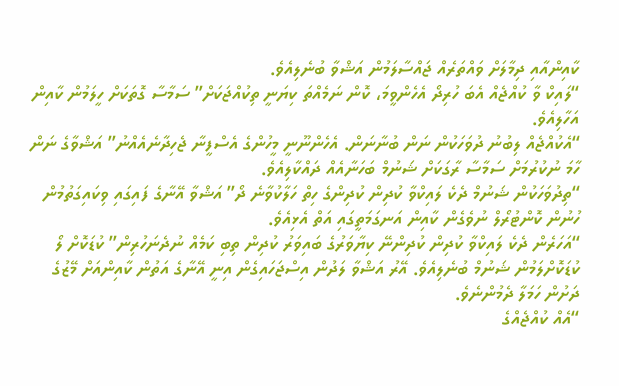ކާއިންއާއި ދިމާލަށް ވައްތަރެއް ޖައްސާލަމުން އަޝްވާ ބުނެލިއެވެ.
“ލައިކް ވާ ކުއްޖެއް އެބަ ހުރިދޯ އެހެންވީމަ، ކޮން ނަމެއްތަ ކިޔަނީ ތިކުއްޖަކަށް” ސަމާސާ ގޮތަކަށް ހީލަމުން ކާއިން އަހާލިއެވެ.
“އެކުއްޖެއް ލިބުނު ދުވަހަކުން ނަން ބުނާނަން. އެހެންނޫނީ މީހުންގެ އެސްފީނާ ޖެހިދާނެއެއްނު” އަޝްވާގެ ނަން ހާމަ ނުކުރުމަށް ސަމާސާ ރާގަކަށް ޝަނުމް ބަހަނާއެއް ދައްކާލިއެވެ.
“ތިދުވަހަކުން ޝަނުމް ދެކެ ލައިކްވާ ކުދިން ކުދިންގެ ހިތް ހަލާކުވާނެ ދޯ” އަޝްވާ އޭނާގެ ފައިގައި ވިކައިގަތުމުން ހުނުން ކޮންޓުރޯލް ނުވެގެން ކާއިން އަނގަމަތީގައި އަތް އެޅިއެވެ.
“އަހަރެން ދެކެ ލައިކްވާ ކުދިން ކުދިންނޭ ކިޔާވަރުގެ ބައިވަރު ކުދިން ތިބި ކަމެއް ނުދެނަހުރިން” ކުޑަކޮށް ލޯ ކުޑަކޮށްލަމުން ޝަނުމް ބުނެލިއެވެ. އޭރު އަޝްވާ ލަދުން އިސްޖަހައިގެން އިނީ އޭނާގެ އަތުން ކާއިންއަށް މޭޒުގެ ދަށުން ހަމަލާ ދެމުންނެވެ.
“އެއް ކުއްޖެއްގެ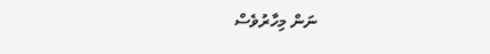ނަން މިހާރުވެސް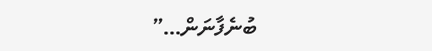ބުނެފާނަން…”